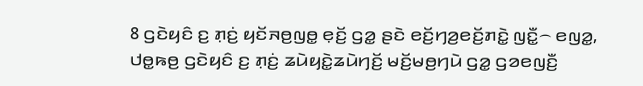8 ꤞꤢꤧꤟꤢꤨ ꤢ꤬ ꤊ꤫ꤢꤦ꤬ ꤟꤢꤩꤏꤥ꤬ꤜꤥ꤭ ꤕ꤫ꤢꤩ꤬ ꤞꤤ꤭ ꤔꤢꤧ ꤕꤢꤩ꤬ꤚꤤ꤬ꤕꤢꤩ꤬ꤊꤢꤧ꤭ ꤜꤢꤪ꤭꤮ ꤕꤜꤤ꤭, ꤓꤥ꤭ꤒꤥ꤬ ꤞꤢꤧꤟꤢꤨ ꤢ꤬ ꤊ꤫ꤢꤦ꤬ ꤘꤣꤧꤟꤢꤧ꤭ꤘꤣꤧꤚꤢꤩ꤬ ꤗꤢꤩ꤬ꤗꤥ꤬ꤚꤣꤧ ꤞꤤ꤭ ꤞꤤꤕꤜꤢꤪ꤬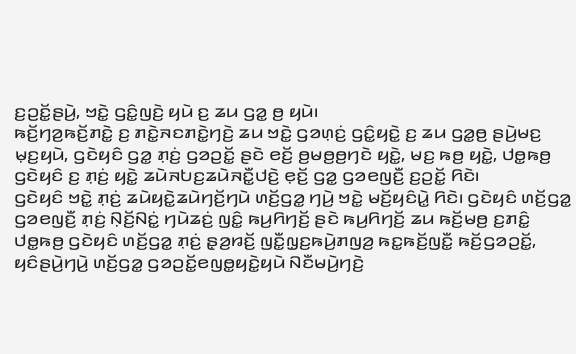ꤢ꤬ꤑꤢꤩ꤭ꤔꤣꤧ꤬, ꤠꤢꤧ꤭ ꤞꤢꤨ꤭ꤜꤢꤧ꤬ ꤟꤣꤧ ꤢ꤬ ꤘꤣ ꤞꤤ꤭ ꤥ꤬ ꤟꤣꤧ꤯
ꤒꤢꤩ꤬ꤚꤤ꤬ꤒꤢꤩ꤬ꤊꤢꤧ꤭ ꤢ꤬ ꤊꤢꤧ꤭ꤏꤢꤊꤢꤧ꤭ꤚꤢꤧ꤬ ꤘꤣ ꤠꤢꤧ꤭ ꤞꤤꤛ꤫ꤢꤦ꤬ ꤞꤢꤨ꤭ꤟꤢꤧ꤭ ꤢ꤬ ꤘꤣ ꤞꤤ꤭ꤥ꤬ ꤔꤣꤧ꤬ꤗꤢ꤬ ꤗ꤫ꤢ꤬ꤟꤣꤧ, ꤞꤢꤧꤟꤢꤨ ꤞꤤ꤭ ꤊ꤫ꤢꤦ꤬ ꤞꤤꤑꤢꤩ꤭ ꤔꤢꤧ ꤕꤢꤩ꤬ ꤥ꤬ꤗꤥ꤬ꤥ꤬ꤚꤢꤧ ꤟꤢꤧ꤭, ꤗꤢ꤬ ꤒꤥ꤬ ꤟꤢꤧ꤭, ꤓꤥ꤭ꤒꤥ꤬ ꤞꤢꤧꤟꤢꤨ ꤢ꤬ ꤊ꤫ꤢꤦ꤬ ꤟꤢꤧ꤭ ꤘꤣꤧꤏꤝꤢ꤬ꤘꤣꤧꤏꤢꤪ꤭ꤓꤢꤧ꤬ ꤕ꤫ꤢꤩ꤬ ꤞꤤ꤭ ꤞꤤꤕꤜꤢꤪ꤬ ꤢ꤬ꤑꤢꤩ꤭ ꤖꤢꤧ꤯
ꤞꤢꤧꤟꤢꤨ ꤠꤢꤧ꤭ ꤊ꤫ꤢꤦ꤬ ꤘꤣꤧꤟꤢꤧ꤭ꤘꤣꤧꤚꤢꤩ꤬ꤚꤣꤧ ꤛꤢꤩ꤬ꤞꤤ꤭ ꤚꤣꤧ꤬ ꤠꤢꤧ꤭ ꤗꤢꤩ꤬ꤟꤢꤨꤣꤧ꤭ ꤖꤢꤧ꤯ ꤞꤢꤧꤟꤢꤨ ꤛꤢꤩ꤬ꤞꤤ꤭ ꤞꤤꤕꤜꤢꤪ꤬ ꤊ꤫ꤢꤦ꤬ ꤡ꤫ꤢꤩ꤬ꤡꤢꤦ꤭ ꤚꤣꤧꤘꤢꤦ꤬ ꤜꤢꤨ꤭ ꤒꤣ꤬ꤖꤚꤢꤩ꤬ ꤔꤢꤧ ꤒꤣ꤬ꤖꤚꤢꤩ꤬ ꤘꤣ ꤒꤢꤩ꤬ꤗꤥ꤬ ꤢ꤬ꤊꤢꤨ꤭ ꤓꤥ꤭ꤒꤥ꤬ ꤞꤢꤧꤟꤢꤨ ꤛꤢꤩ꤬ꤞꤤ꤭ ꤊ꤫ꤢꤦ꤬ ꤔ꤫ꤤ꤬ꤙꤢꤩ꤬ ꤜꤢꤪ꤭ꤜ꤫ꤢ꤬ꤒꤣꤧ꤬ꤊꤜꤤ꤬ ꤒꤢ꤭ꤒꤢꤩ꤬ꤜꤢꤪ꤭ ꤒꤢꤩ꤬ꤞꤤꤑꤢꤩ꤭, ꤟꤢꤨꤔꤣꤧ꤬ꤚꤣꤧ꤬ ꤛꤢꤩ꤬ꤞꤤ꤭ ꤞꤤꤑꤢꤩ꤭ꤕꤜꤥ꤭ꤟꤢꤧ꤭ꤟꤣꤧ ꤡꤢꤪꤗꤣꤧ꤬ꤚꤢꤧ꤬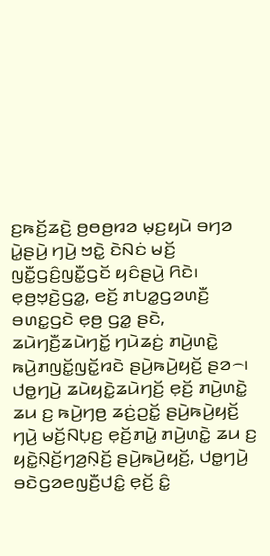ꤢ꤬ꤒꤢꤩ꤬ꤘꤢꤧ꤬ ꤥ꤬ꤥꤥ꤬ꤙꤤ ꤗ꤫ꤢ꤬ꤟꤣꤧ ꤋꤚꤤ ꤣꤧ꤭ꤔꤣꤧ꤬ ꤚꤣꤧ꤬ ꤠꤢꤧ꤭ ꤢꤧꤡꤢꤦ ꤗꤢꤩ꤬ ꤜꤢꤪ꤭ꤞꤢꤨ꤬ꤜꤢꤪ꤭ꤞꤢꤩ ꤟꤢꤨꤔꤣꤧ꤬ ꤖꤢꤧ꤯
ꤕ꤫ꤥ꤬ꤠ꤫ꤢꤧ꤬ꤞꤤ꤭, ꤕꤢꤩ꤬ ꤊꤝꤤ꤭ꤞꤤꤛꤢꤪ꤬ ꤋꤛꤢ꤭ꤞꤢꤧ ꤕ꤫ꤥ꤬ ꤞꤤ꤭ ꤔꤢꤧ, ꤘꤣꤧꤚꤢꤪ꤬ꤘꤣꤧꤚꤢꤩ꤭ ꤚꤣꤧꤘꤢꤦ꤬ ꤊꤣꤧ꤬ꤛꤢꤧ꤭ ꤒꤣꤧ꤬ꤊꤜꤢꤩ꤭ꤜꤢꤩ꤭ꤙꤢꤧ ꤔꤣꤧ꤬ꤒꤣꤧ꤬ꤟꤢꤩ꤬ ꤔꤤ꤮꤯ ꤓꤥ꤭ꤚꤣꤧ꤬ ꤘꤣꤧꤟꤢꤧ꤭ꤘꤣꤧꤚꤢꤩ꤬ ꤕ꤫ꤢꤩ꤬ ꤊꤣꤧ꤬ꤛꤢꤧ꤭ ꤘꤣ ꤢ꤬ ꤒꤣꤧ꤬ꤚꤥ꤬ ꤘꤢꤦ꤬ꤑꤢꤩ꤭ ꤔꤣꤧ꤬ꤒꤣꤧ꤬ꤟꤢꤩ꤬ ꤚꤣꤧ꤬ ꤗꤢꤩ꤬ꤡꤝ꤫ꤢ꤬ ꤕ꤫ꤢꤩ꤬ꤊꤣꤧ꤭ ꤊꤣꤧ꤬ꤛꤢꤧ꤭ ꤘꤣ ꤢ꤬ ꤟꤢꤧ꤭ꤡ꤫ꤢꤩ꤬ꤚꤤ꤬ꤡ꤫ꤢꤩ꤬ ꤔꤣꤧ꤬ꤒꤣꤧ꤬ꤟꤢꤩ꤬, ꤓꤥ꤭ꤚꤣꤧ꤬ ꤋꤢꤧꤞꤤꤕꤜꤢꤪ꤬ꤓꤢꤨ꤭ ꤕ꤫ꤢꤩ꤬ ꤢꤨ꤭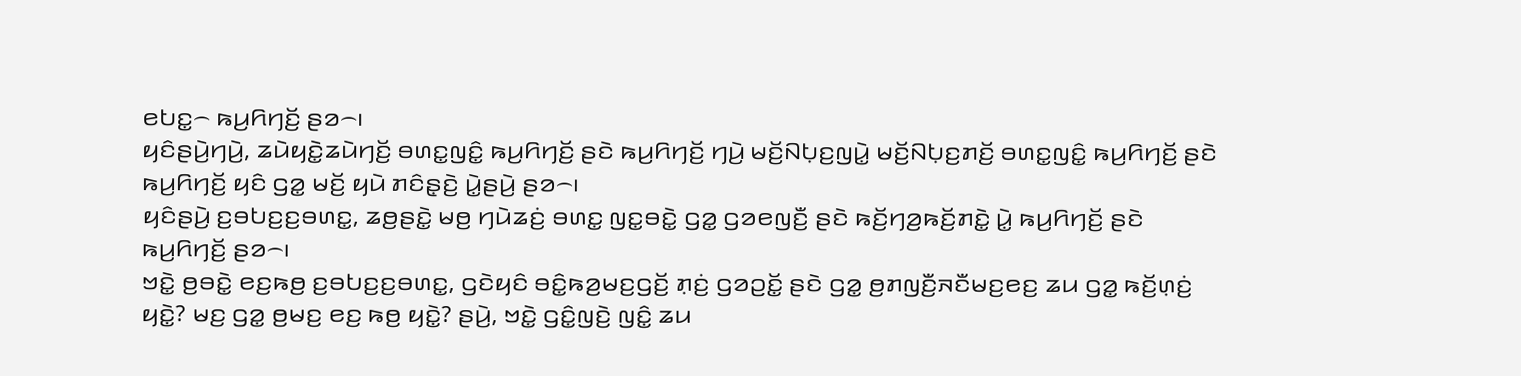ꤕꤝꤢ꤭꤮ ꤒꤣ꤬ꤖꤚꤢꤩ꤬ ꤔꤤ꤮꤯
ꤟꤢꤨꤔꤣꤧ꤬ꤚꤣꤧ꤬, ꤘꤣꤧꤟꤢꤧ꤭ꤘꤣꤧꤚꤢꤩ꤬ ꤋꤛꤢ꤭ꤜꤢꤨ꤭ ꤒꤣ꤬ꤖꤚꤢꤩ꤬ ꤔꤢꤧ ꤒꤣ꤬ꤖꤚꤢꤩ꤬ ꤚꤣꤧ꤬ ꤗꤢꤩ꤬ꤡꤝ꤫ꤢ꤬ꤜꤣꤧ꤭ ꤗꤢꤩ꤬ꤡꤝ꤫ꤢ꤬ꤊꤢꤩ꤬ ꤋꤛꤢ꤭ꤜꤢꤨ꤭ ꤒꤣ꤬ꤖꤚꤢꤩ꤬ ꤔꤢꤧ ꤒꤣ꤬ꤖꤚꤢꤩ꤬ ꤟꤢꤨ ꤞꤤ꤭ ꤗꤢꤩ꤬ ꤟꤣꤧ ꤊꤢꤨꤔ꤫ꤢꤧ꤬ ꤣꤧ꤭ꤔꤣꤧ꤬ ꤔꤤ꤮꤯
ꤟꤢꤨꤔꤣꤧ꤬ ꤢ꤬ꤋꤝꤢ꤬ꤢ꤬ꤋꤛꤢ꤭, ꤘꤥ꤬ꤔꤢꤧ꤭ ꤗꤥ꤬ ꤚꤣꤧꤘꤢꤦ꤬ ꤋꤛꤢ꤭ ꤜꤢ꤭ꤋꤢꤧ꤭ ꤞꤤ꤭ ꤞꤤꤕꤜꤢꤪ꤬ ꤔꤢꤧ ꤒꤢꤩ꤬ꤚꤤ꤬ꤒꤢꤩ꤬ꤊꤢꤧ꤭ ꤣꤧ꤭ ꤒꤣ꤬ꤖꤚꤢꤩ꤬ ꤔꤢꤧ ꤒꤣ꤬ꤖꤚꤢꤩ꤬ ꤔꤤ꤮꤯
ꤠꤢꤧ꤭ ꤥ꤬ꤋꤢꤧ꤭ ꤕꤢ꤬ꤒꤥ꤬ ꤢ꤬ꤋꤝꤢ꤬ꤢ꤬ꤋꤛꤢ꤭, ꤞꤢꤧꤟꤢꤨ ꤋꤢꤨ꤭ꤒꤤ꤬ꤗꤢ꤬ꤞꤢꤩ꤬ ꤊ꤫ꤢꤦ꤬ ꤞꤤꤑꤢꤩ꤭ ꤔꤢꤧ ꤞꤤ꤭ ꤥ꤬ꤊꤜꤢꤪ꤬ꤏꤢꤪꤗꤢ꤬ꤕꤢ꤬ ꤘꤣ ꤞꤤ꤭ ꤒꤢꤩ꤬ꤛ꤫ꤢꤦ꤬ ꤟꤢꤧ꤭? ꤗꤢ꤬ ꤞꤤ꤭ ꤥ꤬ꤗꤢ꤬ ꤕꤢ꤬ ꤒꤥ꤬ ꤟꤢꤧ꤭? ꤔꤣꤧ꤬, ꤠꤢꤧ꤭ ꤞꤢꤨ꤭ꤜꤢꤧ꤬ ꤜꤢꤨ꤭ ꤘꤣ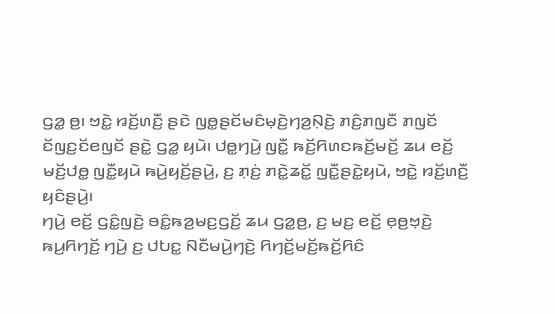ꤞꤤ꤭ ꤥ꤬꤯ ꤠꤢꤧ꤭ ꤙꤢꤩ꤬ꤛꤢꤪ꤬ ꤔꤢꤧ ꤜꤥ꤭ꤔꤢꤩꤗꤢꤨꤗ꤫ꤢꤧ꤬ꤚꤤ꤬ꤡ꤫ꤢꤧ꤬ ꤊꤢꤨ꤬ꤊꤜꤢꤪ ꤊꤜꤢꤩ ꤢꤩꤜꤢ꤬ꤢꤩꤕꤜꤢꤩ ꤔꤢꤧ꤭ ꤞꤤ꤭ ꤟꤣꤧ꤯ ꤓꤥ꤭ꤚꤣꤧ꤬ ꤜꤢꤪ꤭ ꤒꤢꤩ꤬ꤖꤛꤢꤒꤢꤩ꤬ꤗꤢꤩ꤬ ꤘꤣ ꤕꤢꤩ꤬ ꤗꤢꤩ꤬ꤓꤥ꤭ ꤜꤢꤪ꤭ꤟꤣꤧ ꤒꤣꤧ꤬ꤟꤢꤩ꤬ꤔꤣꤧ꤬, ꤢ꤬ ꤊ꤫ꤢꤦ꤬ ꤊꤢꤧ꤭ꤘꤢꤩ꤭ ꤜꤢꤪ꤭ꤔꤢꤧ꤭ꤟꤣꤧ, ꤠꤢꤧ꤭ ꤙꤢꤩ꤬ꤛꤢꤪ꤬ ꤟꤢꤨꤔꤣꤧ꤬꤯
ꤚꤣꤧ꤬ ꤕꤢꤩ꤬ ꤞꤢꤨ꤭ꤜꤢꤧ꤬ ꤋꤢꤨ꤭ꤒꤤ꤬ꤗꤢ꤬ꤞꤢꤩ꤬ ꤘꤣ ꤞꤤ꤭ꤥ꤬, ꤢ꤬ ꤗꤢ꤬ ꤕꤢꤩ꤬ ꤕ꤫ꤥ꤬ꤠ꤫ꤢꤧ꤬ ꤒꤣ꤬ꤖꤚꤢꤩ꤬ ꤚꤣꤧ꤬ ꤢ꤬ ꤓꤝꤢ꤭ ꤡꤢꤪꤗꤣꤧ꤬ꤚꤢꤧ꤬ ꤖꤚꤢꤩ꤬ꤗꤢꤩ꤬ꤒꤢꤩ꤬ꤖꤢꤨ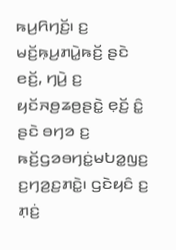ꤒꤣ꤬ꤖꤚꤢꤩ꤬꤯ ꤢ꤬ ꤗꤢꤩ꤬ꤒ꤫ꤣ꤬ꤊꤣꤧ꤭ꤒꤢꤩ꤬ ꤔꤢꤧ ꤕꤢꤩ꤬, ꤚꤣꤧ꤬ ꤢ꤬ ꤟꤢꤩꤏꤥ꤬ꤘꤥ꤬ꤔꤢꤧ꤭ ꤕ꤫ꤢꤩ꤬ ꤢꤨ꤭ ꤔꤢꤧ ꤋꤚꤤ ꤢ꤬ ꤒꤢꤩ꤬ꤞꤤꤋꤚꤢꤦ꤭ꤗꤝꤤ꤭ꤜꤢ꤬ ꤢ꤬ꤚꤤ꤬ꤢ꤬ꤊꤢꤧ꤭꤯ ꤞꤢꤧꤟꤢꤨ ꤢ꤬ ꤊ꤫ꤢꤦ꤬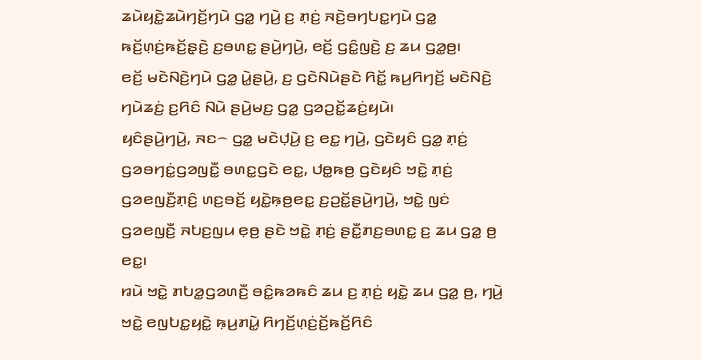ꤘꤣꤧꤟꤢꤧ꤭ꤘꤣꤧꤚꤢꤩ꤬ꤚꤣꤧ ꤞꤤ꤭ ꤚꤣꤧ꤬ ꤢ꤬ ꤊ꤫ꤢꤦ꤬ ꤏꤢꤧ꤬ꤋꤚꤝꤢ꤭ꤚꤣꤧ ꤞꤤ꤭ ꤒꤢꤩ꤬ꤛ꤫ꤢꤦ꤬ꤒꤢꤩ꤬ꤔ꤫ꤢꤧ꤬ ꤢ꤬ꤋꤛꤢ꤭ ꤔꤣꤧ꤬ꤚꤣꤧ꤬, ꤕꤢꤩ꤬ ꤞꤢꤨ꤭ꤜꤢꤧ꤬ ꤢ꤬ ꤘꤣ ꤞꤤ꤭ꤥ꤬꤯
ꤕꤢꤩ꤬ ꤗꤢꤧꤡꤢꤧ꤬ꤚꤣꤧ ꤞꤤ꤭ ꤣꤧ꤭ꤔꤣꤧ꤬, ꤢ꤬ ꤞꤢꤧꤡꤣꤧꤔꤢꤧ ꤖꤢꤩ꤭ ꤒꤣ꤬ꤖꤚꤢꤩ꤬ ꤗꤢꤧꤡꤢꤧ꤬ ꤚꤣꤧꤘꤢꤦ꤬ ꤢ꤬ꤖꤢꤨ ꤡꤣꤧ ꤔꤣꤧ꤬ꤗꤢ꤬ ꤞꤤ꤭ ꤞꤤꤑꤢꤩ꤭ꤘꤢꤦ꤬ꤟꤣꤧ꤯
ꤟꤢꤨꤔꤣꤧ꤬ꤚꤣꤧ꤬, ꤏꤢ꤮ ꤞꤤ꤭ ꤗꤢꤧꤓ꤫ꤣꤧ꤬ ꤢ꤬ ꤕꤢ꤭ ꤚꤣꤧ꤬, ꤞꤢꤧꤟꤢꤨ ꤞꤤ꤭ ꤊ꤫ꤢꤦ꤬ ꤞꤤꤋꤚꤢꤦ꤭ꤞꤤꤜꤢꤪ꤭ ꤋꤛꤢ꤭ꤞꤢꤧ ꤕꤢ꤭, ꤓꤥ꤭ꤒꤥ꤬ ꤞꤢꤧꤟꤢꤨ ꤠꤢꤧ꤭ ꤊ꤫ꤢꤦ꤬ ꤞꤤꤕꤜꤢꤪ꤬ꤊ꤫ꤢꤨ꤬ ꤛꤢ꤬ꤋꤢꤩ꤬ ꤟꤢꤧ꤭ꤒ꤫ꤥ꤬ꤕꤢ꤭ ꤢ꤬ꤑꤢꤩ꤭ꤔꤣꤧ꤬ꤚꤣꤧ꤬, ꤠꤢꤧ꤭ ꤜꤢꤦ ꤞꤤꤕꤜꤢꤪ꤬ ꤏꤝꤢ꤬ꤜꤣ ꤕ꤫ꤥ꤬ ꤔꤢꤧ ꤠꤢꤧ꤭ ꤊ꤫ꤢꤦ꤬ ꤔꤢꤪ꤭ꤊꤢ꤬ꤋꤛꤢ꤭ ꤢ꤬ ꤘꤣ ꤞꤤ꤭ ꤥ꤬ ꤕꤢ꤭꤯
ꤙꤣꤧ ꤠꤢꤧ꤭ ꤊꤝꤤ꤭ꤞꤤꤛꤢꤪ꤬ ꤋꤢꤨ꤭ꤒꤤꤒꤢꤨ ꤘꤣ ꤢ꤬ ꤊ꤫ꤢꤦ꤬ ꤟꤢꤧ꤭ ꤘꤣ ꤞꤤ꤭ ꤥ꤬, ꤚꤣꤧ꤬ ꤠꤢꤧ꤭ ꤕꤜꤝꤢ꤭ꤟꤢꤧ꤭ ꤒ꤫ꤣ꤬ꤊꤣꤧ꤭ ꤖꤚꤢꤩ꤬ꤛ꤫ꤢꤦ꤬ꤢꤩ꤬ꤒꤢꤩ꤬ꤖꤢꤨ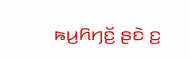ꤒꤣ꤬ꤖꤚꤢꤩ꤬ ꤔꤢꤧ ꤢ꤬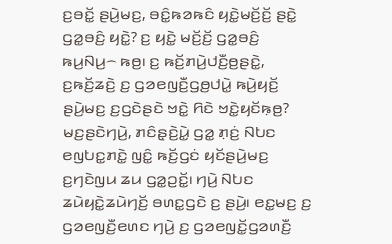ꤢ꤬ꤋꤢꤩ꤭ ꤔꤣꤧ꤬ꤗꤢ꤬, ꤋꤢꤨ꤭ꤒꤤꤒꤢꤨ ꤟꤢꤧ꤭ꤗꤢꤩ꤬ꤢꤩ꤬ ꤔꤢꤧ꤭ ꤞꤤ꤭ꤋꤢꤨ꤬ ꤟꤢꤧ꤭? ꤢ꤬ ꤟꤢꤧ꤭ ꤗꤢꤩ꤬ꤢꤩ꤬ ꤞꤤ꤭ꤋꤢꤨ꤬ ꤒꤣ꤬ꤡꤣ꤬꤮ ꤒꤥ꤬꤯ ꤢ꤬ ꤒꤢꤩ꤬ꤊꤣꤧ꤬ꤓꤢꤪ꤬ꤥ꤬ꤔꤢꤧ꤭, ꤢ꤬ꤒꤢꤩ꤬ꤘꤢꤧ꤬ ꤢ꤬ ꤞꤤꤕꤜꤢꤪ꤬ꤞꤥ꤬ꤓꤣꤧ꤭ ꤒꤣꤧ꤬ꤟꤢꤩ꤬ ꤔꤣꤧ꤬ꤗꤢ꤬ ꤢ꤬ꤞꤢꤧꤔꤢꤧ ꤠꤢꤧ꤭ ꤖꤢꤧ ꤠꤢꤧ꤭ꤟꤢꤩꤒ꤫ꤥ꤬?
ꤗꤢ꤬ꤔꤢꤧꤚꤣꤧ꤬, ꤊꤢꤨꤔ꤫ꤢꤧ꤬ꤣꤧ꤭ ꤞꤤ꤭ ꤊ꤫ꤢꤦ꤬ ꤡꤝꤢ ꤕꤜꤝꤢ꤭ꤊꤢꤧ꤭ ꤜꤢꤨ꤭ ꤒꤢꤩ꤬ꤞꤢꤦ ꤟꤢꤩꤔꤣꤧ꤬ꤗꤢ꤬ ꤢ꤬ꤚꤢꤧꤜꤣ ꤘꤣ ꤞꤤ꤭ꤑꤢꤩ꤭꤯ ꤚꤣꤧ꤬ ꤡꤝꤢ ꤘꤣꤧꤟꤢꤧ꤭ꤘꤣꤧꤚꤢꤩ꤬ ꤋꤛꤢ꤭ꤞꤢꤧ ꤢ꤬ ꤔꤣꤧ꤬꤯ ꤕꤢ꤭ꤗꤢ꤬ ꤢ꤬ ꤞꤤꤕꤜꤢꤪ꤬ꤕꤛꤢ ꤚꤣꤧ꤬ ꤢ꤬ ꤞꤤꤕꤜꤢꤩ꤭ꤞꤤꤛꤢꤪ꤬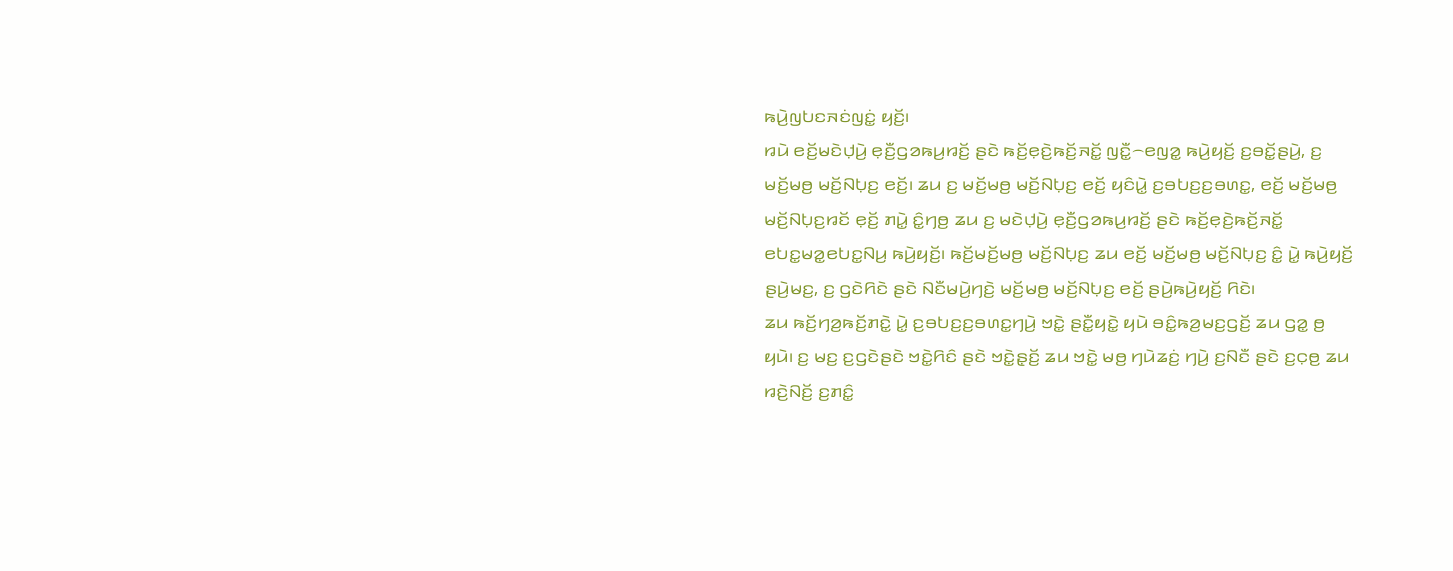ꤒꤣꤧ꤬ꤜꤝꤢꤏꤢꤦꤜꤢꤦ꤭ ꤟꤢꤩ꤬꤯
ꤙꤣꤧ ꤕꤢꤩ꤬ꤗꤢꤧꤓ꤫ꤣꤧ꤬ ꤕ꤫ꤢꤪ꤬ꤞꤤꤒꤣ꤬ꤙꤢꤩ꤬ ꤔꤢꤧ ꤒꤢꤩ꤬ꤕ꤫ꤢꤧ꤬ꤒꤢꤩ꤬ꤏꤢꤩ꤭ ꤜꤢꤪ꤭꤮ꤕꤜꤤ꤭ ꤒꤣꤧ꤬ꤟꤢꤩ꤬ ꤢ꤬ꤋꤢꤩ꤭ꤔꤣꤧ꤬, ꤢ꤬ ꤗꤢꤩ꤬ꤗꤥ꤬ ꤗꤢꤩ꤬ꤡꤝ꤫ꤢ꤬ ꤕꤢꤩ꤬꤯ ꤘꤣ ꤢ꤬ ꤗꤢꤩ꤬ꤗꤥ꤬ ꤗꤢꤩ꤬ꤡꤝ꤫ꤢ꤬ ꤕꤢꤩ꤬ ꤟꤢꤨꤣꤧ꤭ ꤢ꤬ꤋꤝꤢ꤬ꤢ꤬ꤋꤛꤢ꤭, ꤕꤢꤩ꤬ ꤗꤢꤩ꤬ꤗꤥ꤬ ꤗꤢꤩ꤬ꤡꤝ꤫ꤢ꤬ꤙꤢꤩ ꤕ꤫ꤢꤩ꤬ ꤊꤣꤧ꤭ ꤢꤨ꤭ꤚꤥ꤬ ꤘꤣ ꤢ꤬ ꤗꤢꤧꤓ꤫ꤣꤧ꤬ ꤕ꤫ꤢꤪ꤬ꤞꤤꤒꤣ꤬ꤙꤢꤩ꤬ ꤔꤢꤧ ꤒꤢꤩ꤬ꤕ꤫ꤢꤧ꤬ꤒꤢꤩ꤬ꤏꤢꤩ꤭ ꤕꤝꤢ꤭ꤗꤤ꤭ꤕꤝꤢ꤭ꤡꤣ꤬ ꤒꤣꤧ꤬ꤟꤢꤩ꤬꤯ ꤒꤢꤩ꤬ꤗꤢꤩ꤬ꤗꤥ꤬ ꤗꤢꤩ꤬ꤡꤝ꤫ꤢ꤬ ꤘꤣ ꤕꤢꤩ꤬ ꤗꤢꤩ꤬ꤗꤥ꤬ ꤗꤢꤩ꤬ꤡꤝ꤫ꤢ꤬ ꤢꤨ꤭ ꤣꤧ꤭ ꤒꤣꤧ꤬ꤟꤢꤩ꤬ ꤔꤣꤧ꤬ꤗꤢ꤬, ꤢ꤬ ꤞꤢꤧꤖꤢꤧ ꤔꤢꤧ ꤡꤢꤪꤗꤣꤧ꤬ꤚꤢꤧ꤬ ꤗꤢꤩ꤬ꤗꤥ꤬ ꤗꤢꤩ꤬ꤡꤝ꤫ꤢ꤬ ꤕꤢꤩ꤬ ꤔꤣꤧ꤬ꤒꤣꤧ꤬ꤟꤢꤩ꤬ ꤖꤢꤧ꤯
ꤘꤣ ꤒꤢꤩ꤬ꤚꤤ꤬ꤒꤢꤩ꤬ꤊꤢꤧ꤭ ꤣꤧ꤭ ꤢ꤬ꤋꤝꤢ꤬ꤢ꤬ꤋꤛꤢ꤭ꤚꤣꤧ꤬ ꤠꤢꤧ꤭ ꤔꤢꤪ꤭ꤟꤢꤧ꤭ ꤟꤣꤧ ꤋꤢꤨ꤭ꤒꤤ꤬ꤗꤢ꤬ꤞꤢꤩ꤬ ꤘꤣ ꤞꤤ꤭ ꤥ꤬ ꤟꤣꤧ꤯ ꤢ꤬ ꤗꤢ꤬ ꤢ꤬ꤞꤢꤧꤔꤢꤧ ꤠꤢꤧ꤭ꤖꤢꤨ ꤔꤢꤧ ꤠꤢꤧ꤭ꤔ꤫ꤢꤩ꤬ ꤘꤣ ꤠꤢꤧ꤭ ꤗꤥ꤬ ꤚꤣꤧꤘꤢꤦ꤬ ꤚꤣꤧ꤬ ꤢ꤬ꤡꤢꤪ ꤔꤢꤧ ꤢ꤬ꤍ꤫ꤥ꤬ ꤘꤣ ꤙꤢꤧ꤬ꤡꤢꤩ꤬ ꤢ꤬ꤊꤢꤨ꤭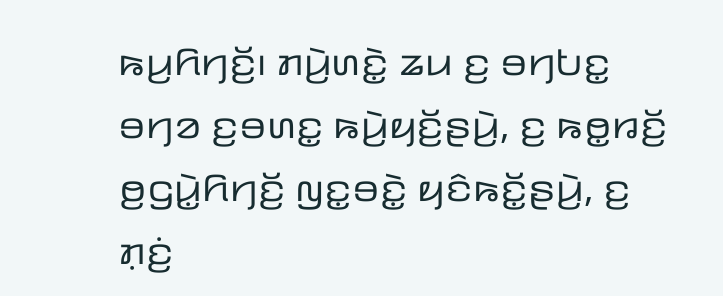ꤒꤣ꤬ꤖꤚꤢꤩ꤬꤯ ꤊꤣꤧ꤬ꤛꤢꤧ꤭ ꤘꤣ ꤢ꤬ ꤋꤚꤝꤢ꤭ ꤋꤚꤤ ꤢ꤬ꤋꤛꤢ꤭ ꤒꤣꤧ꤬ꤟꤢꤩ꤬ꤔꤣꤧ꤬, ꤢ꤬ ꤒꤥ꤭ꤙꤢꤩ꤬ ꤥ꤬ꤞꤣꤧ꤭ꤖꤚꤢꤩ꤬ ꤜꤢ꤭ꤋꤢꤧ꤭ ꤟꤢꤨꤒꤢꤩ꤭ꤔꤣꤧ꤬, ꤢ꤬ ꤊ꤫ꤢꤦ꤬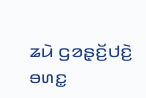ꤘꤣꤧ ꤞꤤꤔ꤫ꤢꤩ꤬ꤓꤢꤧ꤬ ꤋꤛꤢ꤭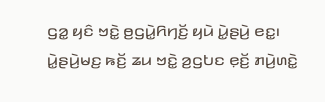ꤞꤤ꤭ ꤟꤢꤨ ꤠꤢꤧ꤭ ꤥ꤬ꤞꤣꤧ꤭ꤖꤚꤢꤩ꤬ ꤟꤣꤧ ꤣꤧ꤭ꤔꤣꤧ꤬ ꤕꤢ꤭꤯ ꤣꤧ꤭ꤔꤣꤧ꤬ꤗꤢ꤬ ꤒꤢꤩ꤬ ꤘꤣ ꤠꤢꤧ꤭ ꤤ꤬ꤞꤝꤢ ꤕ꤫ꤢꤩ꤬ ꤊꤣꤧ꤬ꤛꤢꤧ꤭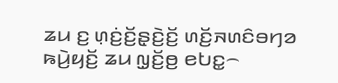ꤘꤣ ꤢ꤬ ꤛ꤫ꤢꤦ꤬ꤢꤩ꤬ꤔ꤫ꤢꤧ꤬ꤢꤩ꤬ ꤛꤢꤩ꤬ꤏꤛꤢꤨꤋꤚꤤ ꤒꤣꤧ꤬ꤟꤢꤩ꤬ ꤘꤣ ꤜ꤫ꤢꤩ꤬ꤥ꤬ ꤕꤝꤢ꤭꤮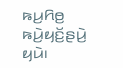ꤒꤣ꤬ꤖꤥ꤬ ꤒꤣꤧ꤬ꤟꤢꤩ꤬ꤔꤣꤧ꤬ ꤟꤣꤧ꤯